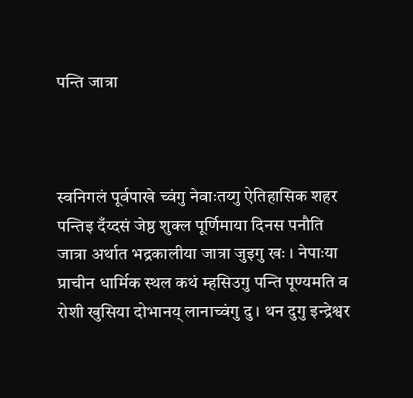पन्ति जात्रा



स्वनिगलं पूर्वपाखे च्वंगु नेवाःतय्गु ऐतिहासिक शहर पन्तिइ दँय्दसं जेष्ठ शुक्ल पूर्णिमाया दिनस पनौति जात्रा अर्थात भद्रकालीया जात्रा जुइगु खः । नेपाःया प्राचीन धार्मिक स्थल कथं म्हसिउगु पन्ति पूण्यमति व रोशी खुसिया दोभानय् लानाच्वंगु दु । थन दुगु इन्द्रेश्वर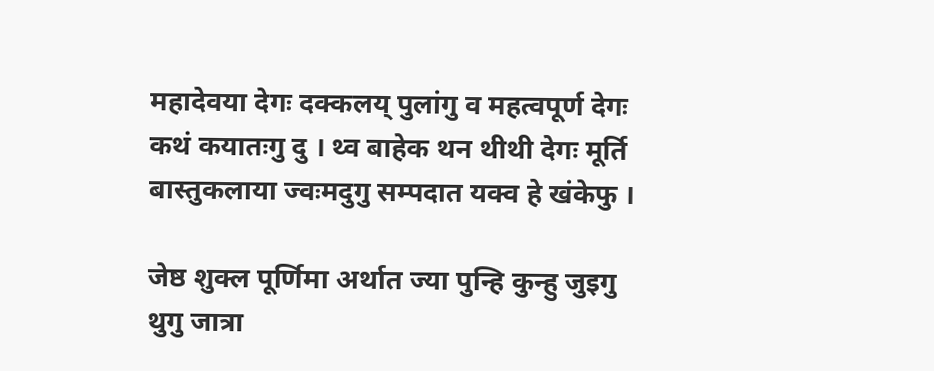महादेवया देगः दक्कलय् पुलांगु व महत्वपूर्ण देगः कथं कयातःगु दु । थ्व बाहेक थन थीथी देगः मूर्ति बास्तुकलाया ज्वःमदुगु सम्पदात यक्व हे खंकेफु ।

जेष्ठ शुक्ल पूर्णिमा अर्थात ज्या पुन्हि कुन्हु जुइगु थुगु जात्रा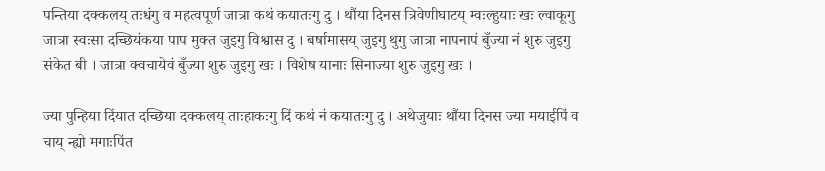पन्तिया दक्कलय् तःधंगु व महत्वपूर्ण जात्रा कथं कयातःगु दु । थौंया दिनस त्रिवेणीघाटय् म्वःल्हुयाः खः ल्वाकूगु जात्रा स्वःसा दच्छियंकया पाप मुक्त जुइगु विश्वास दु । बर्षामासय् जुइगु थुगु जात्रा नापनापं बुँज्या नं शुरु जुइगु संकेत बी । जात्रा क्वचायेवं बुँज्या शुरु जुइगु खः । विशेष यानाः सिनाज्या शुरु जुइगु खः ।

ज्या पुन्हिया दिंयात दच्छिया दक्कलय् ताःहाकःगु दिं कथं नं कयातःगु दु । अथेजुयाः थौंया दिनस ज्या मयाईपिं व चाय् न्ह्यो मगाःपिंत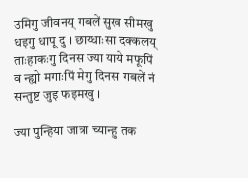उमिगु जीवनय् गबलें सुख सीमखु धइगु धापू दु । छाय्धाःसा दक्कलय् ताःहाकःगु दिनस ज्या याये मफूपिं व न्ह्यो मगाःपिं मेगु दिनस गबलें नं सन्तुष्ट जुइ फइमखु ।

ज्या पुन्हिया जात्रा च्यान्हु तक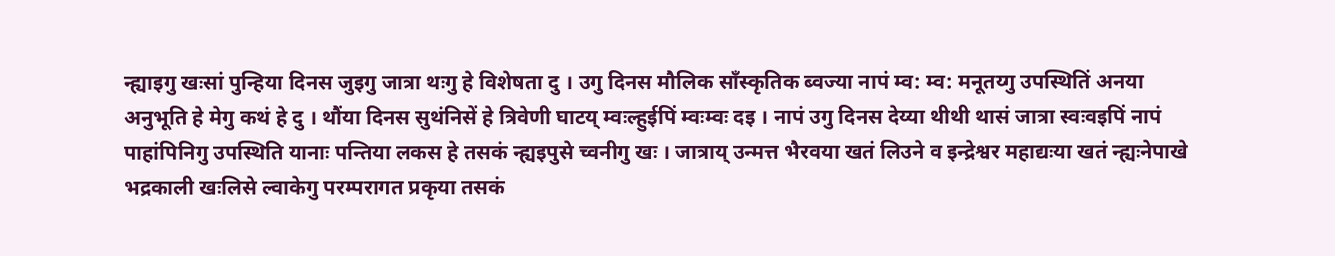न्ह्याइगु खःसां पुन्हिया दिनस जुइगु जात्रा थःगु हे विशेषता दु । उगु दिनस मौलिक साँस्कृतिक ब्वज्या नापं म्व: म्व: मनूतय्गु उपस्थितिं अनया अनुभूति हे मेगु कथं हे दु । थौंया दिनस सुथंनिसें हे त्रिवेणी घाटय् म्वःल्हुईपिं म्वःम्वः दइ । नापं उगु दिनस देय्या थीथी थासं जात्रा स्वःवइपिं नापं पाहांपिनिगु उपस्थिति यानाः पन्तिया लकस हे तसकं न्ह्यइपुसे च्वनीगु खः । जात्राय् उन्मत्त भैरवया खतं लिउने व इन्द्रेश्वर महाद्यःया खतं न्ह्यःनेपाखे भद्रकाली खःलिसे ल्वाकेगु परम्परागत प्रकृया तसकं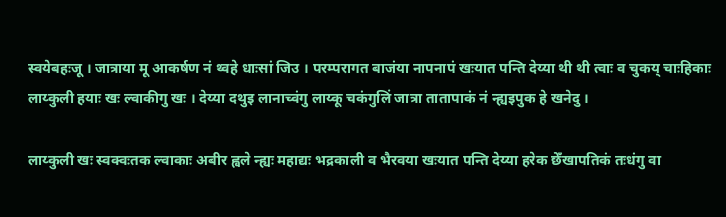स्वयेबहःजू । जात्राया मू आकर्षण नं थ्वहे धाःसां जिउ । परम्परागत बाजंया नापनापं खःयात पन्ति देय्या थी थी त्वाः व चुकय् चाःहिकाः लाय्कुली हयाः खः ल्वाकीगु खः । देय्या दथुइ लानाच्वंगु लाय्कू चकंगुलिं जात्रा तातापाकं नं न्ह्यइपुक हे खनेदु ।

लाय्कुली खः स्वक्वःतक ल्वाकाः अबीर ह्वले न्ह्यः महाद्यः भद्रकाली व भैरवया खःयात पन्ति देय्या हरेक छेँखापतिकं तःधंगु वा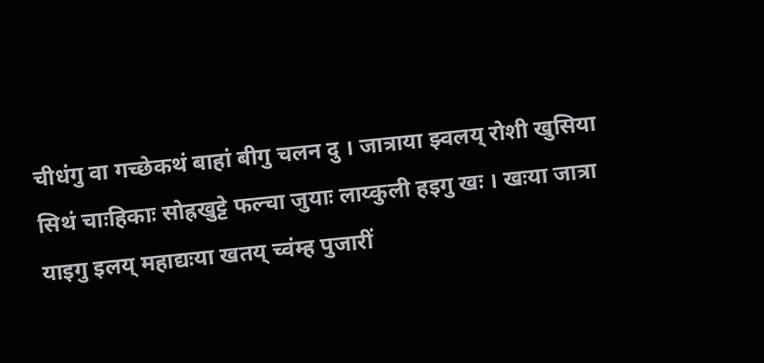चीधंगु वा गच्छेकथं बाहां बीगु चलन दु । जात्राया झ्वलय् रोशी खुसिया सिथं चाःहिकाः सोह्रखुट्टे फल्चा जुयाः लाय्कुली हइगु खः । खःया जात्रा याइगु इलय् महाद्यःया खतय् च्वंम्ह पुजारीं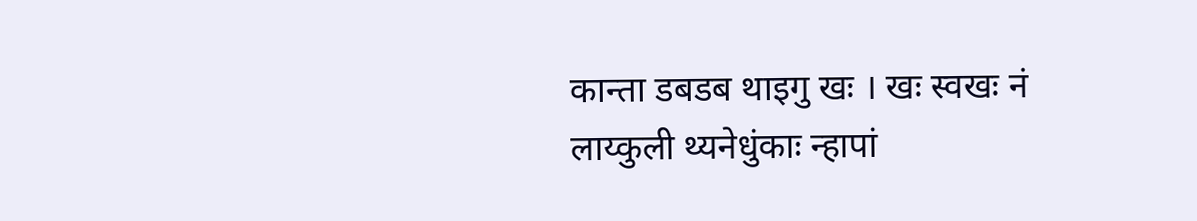कान्ता डबडब थाइगु खः । खः स्वखः नं लाय्कुली थ्यनेधुंकाः न्हापां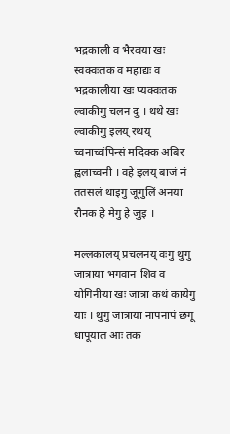भद्रकाली व भैरवया खः स्वक्वःतक व महाद्यः व भद्रकालीया खः प्यक्वःतक ल्वाकीगु चलन दु । थथे खः ल्वाकीगु इलय् रथय् च्वनाच्वंपिन्सं मदिक्क अबिर ह्वलाच्वनी । वहे इलय् बाजं नं ततसलं थाइगु जूगुलिं अनया रौनक हे मेगु हे जुइ ।

मल्लकालय् प्रचलनय् वःगु थुगु जात्राया भगवान शिव व योगिनीया खः जात्रा कथं कायेगु याः । थुगु जात्राया नापनापं छगू धापूयात आः तक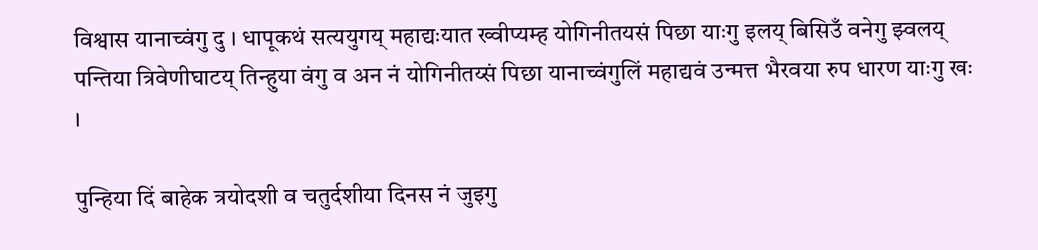विश्वास यानाच्वंगु दु । धापूकथं सत्ययुगय् महाद्यःयात ख्वीप्यम्ह योगिनीतयसं पिछा याःगु इलय् बिसिउँ वनेगु झ्वलय् पन्तिया त्रिवेणीघाटय् तिन्हुया वंगु व अन नं योगिनीतय्सं पिछा यानाच्वंगुलिं महाद्यवं उन्मत्त भैरवया रुप धारण याःगु खः ।

पुन्हिया दिं बाहेक त्रयोदशी व चतुर्दशीया दिनस नं जुइगु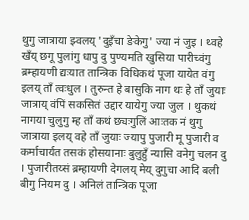थुगु जात्राया झ्वलय् 'दुइँचा ङेकेगु' ज्या नं जुइ । थ्वहे खँय् छगू पुलांगु धापु दु पुण्यमति खुसिया पारीच्वंगु ब्रम्हायणी द्यःयात तान्त्रिक विधिकथं पूजा यायेत वंगु इलय् ताँ त्वःधुल । तुरुन्त हे बासुकि नाग थः हे ताँ जुयाः जात्राय् वंपिं सकसितं उद्दार यायेगु ज्या जुल । थुकथं नागया चुलुगु म्ह ताँ कथं छ्यःगुलिं आःतक नं थुगु जात्राया इलय् वहे ताँ जुयाः ज्यापु पुजारी मू पुजारी व कर्माचार्यत तसकं होसयानाः बुलुहुँ न्यासि वनेगु चलन दु । पुजारीतय्सं ब्रम्हायणी देगलय् मेय् दुगुचा आदि बली बीगु नियम दु । अनिलं तान्त्रिक पूजा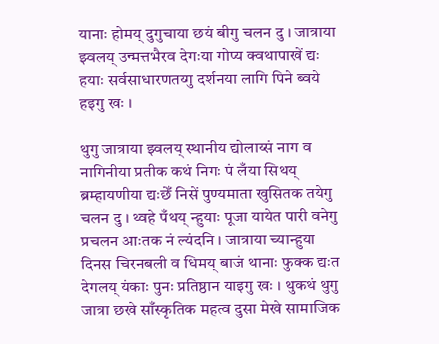यानाः होमय् दुगुचाया छयं बीगु चलन दु । जात्राया झ्वलय् उन्मत्तभैरव देगःया गोप्य क्वथापाखें द्यः हयाः सर्वसाधारणतय्गु दर्शनया लागि पिने ब्वये हइगु खः ।

थुगु जात्राया झ्वलय् स्थानीय द्योलाय्सं नाग व नागिनीया प्रतीक कथं निगः पं लँया सिथय् ब्रम्हायणीया द्यःछेँ निसें पुण्यमाता खुसितक तयेगु चलन दु । थ्वहे पँथय् न्हुयाः पूजा यायेत पारी वनेगु प्रचलन आःतक नं ल्यंदनि । जात्राया च्यान्हुया दिनस चिरनबली व धिमय् बाजं थानाः फुक्क द्यःत देगलय् यंकाः पुनः प्रतिष्ठान याइगु खः । थुकथं थुगु जात्रा छखे साँस्कृतिक महत्व दुसा मेखे सामाजिक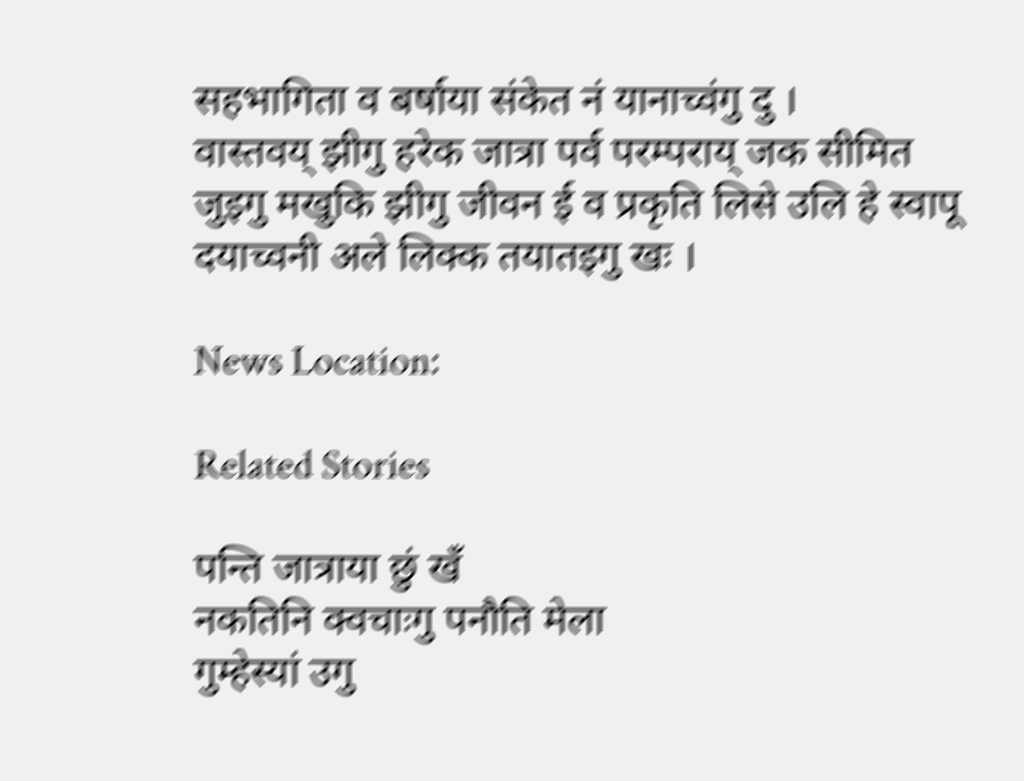सहभागिता व बर्षाया संकेत नं यानाच्वंगु दु ।
वास्तवय् झीगु हरेक जात्रा पर्व परम्पराय् जक सीमित जुइगु मखुकि झीगु जीवन ई व प्रकृति लिसे उलि हे स्वापू दयाच्वनी अले लिक्क तयातइगु खः ।

News Location:

Related Stories

पन्ति जात्राया छुं खँ
नकतिनि क्वचाःगु पनौति मेला
गुम्हेस्यां उगु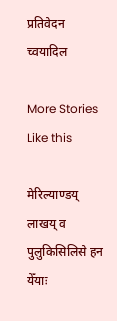प्रतिवेदन च्वयादिल

More Stories Like this

मेरिल्याण्डय् लाखय् व पुलुकिसिलिसे हन येँयाः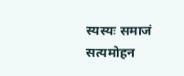स्यस्यः समाजं सत्यमोहन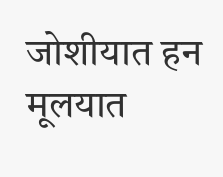जोशीयात हन
मूलयात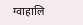ग्वाहालि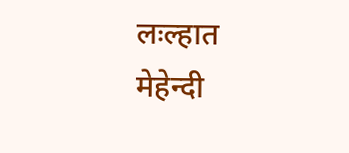लःल्हात
मेहेन्दी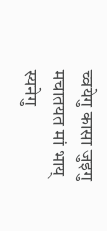च्वयेगु कासा जुइगु
मचातयत मां भाय् स्यनेगु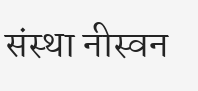संस्था नीस्वन